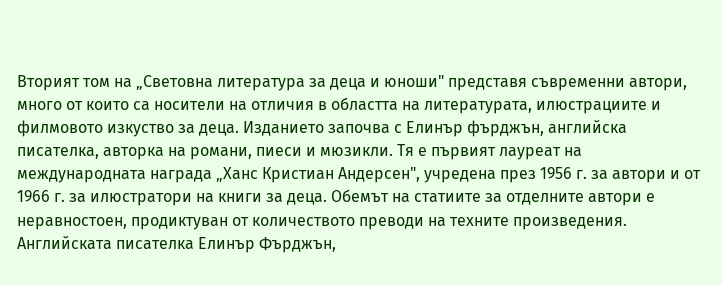Вторият том на „Световна литература за деца и юноши" представя съвременни автори, много от които са носители на отличия в областта на литературата, илюстрациите и филмовото изкуство за деца. Изданието започва с Елинър фърджън, английска писателка, авторка на романи, пиеси и мюзикли. Тя е първият лауреат на международната награда „Ханс Кристиан Андерсен", учредена през 1956 г. за автори и от 1966 г. за илюстратори на книги за деца. Обемът на статиите за отделните автори е неравностоен, продиктуван от количеството преводи на техните произведения. Английската писателка Елинър Фърджън,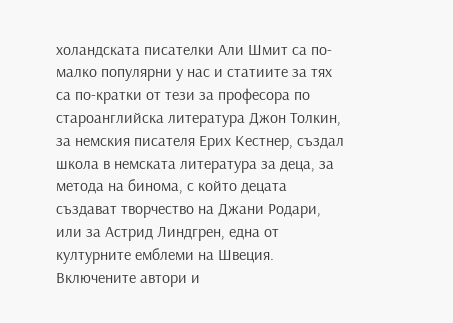холандската писателки Али Шмит са по-малко популярни у нас и статиите за тях са по-кратки от тези за професора по староанглийска литература Джон Толкин, за немския писателя Ерих Кестнер, създал школа в немската литература за деца, за метода на бинома, с който децата създават творчество на Джани Родари, или за Астрид Линдгрен, една от културните емблеми на Швеция. Включените автори и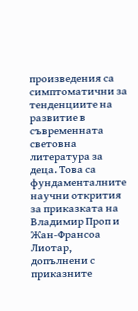произведения са симптоматични за тенденциите на развитие в съвременната световна литература за деца. Това са фундаменталните научни открития за приказката на Владимир Проп и Жан-Франсоа Лиотар, допълнени с приказните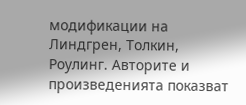модификации на Линдгрен, Толкин, Роулинг. Авторите и произведенията показват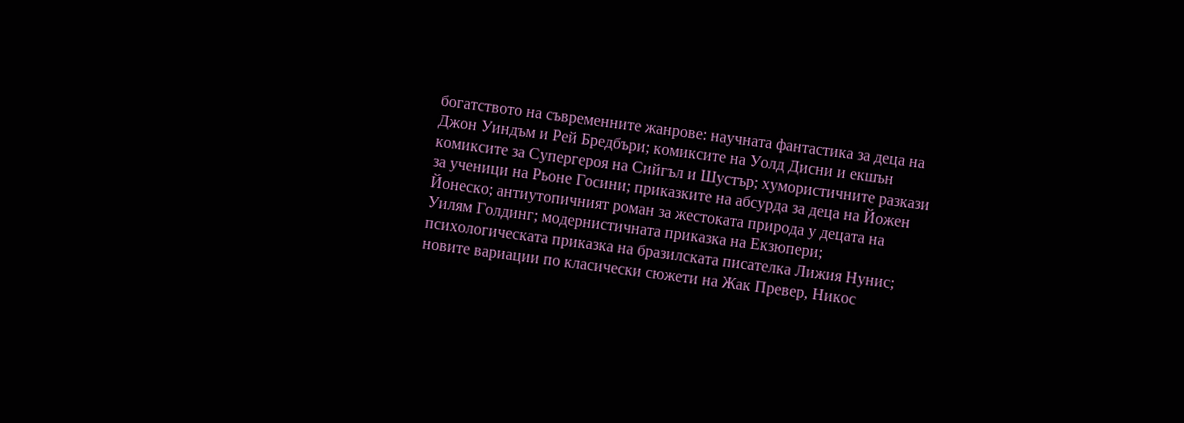богатството на съвременните жанрове: научната фантастика за деца на Джон Уиндъм и Рей Бредбъри; комиксите на Уолд Дисни и екшън комиксите за Супергероя на Сийгъл и Шустър; хумористичните разкази за ученици на Рьоне Госини; приказките на абсурда за деца на Йожен Йонеско; антиутопичният роман за жестоката природа у децата на Уилям Голдинг; модернистичната приказка на Екзюпери; психологическата приказка на бразилската писателка Лижия Нунис; новите вариации по класически сюжети на Жак Превер, Никос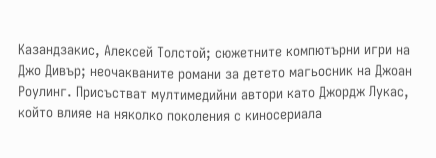Казандзакис, Алексей Толстой; сюжетните компютърни игри на Джо Дивър; неочакваните романи за детето магьосник на Джоан Роулинг. Присъстват мултимедийни автори като Джордж Лукас, който влияе на няколко поколения с киносериала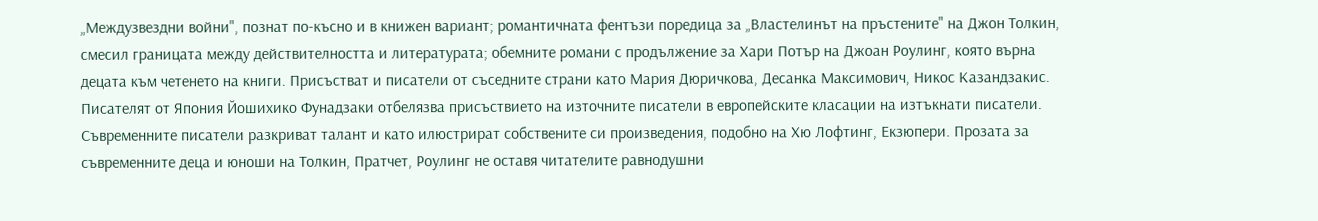„Междузвездни войни", познат по-късно и в книжен вариант; романтичната фентъзи поредица за „Властелинът на пръстените" на Джон Толкин, смесил границата между действителността и литературата; обемните романи с продължение за Хари Потър на Джоан Роулинг, която върна децата към четенето на книги. Присъстват и писатели от съседните страни като Мария Дюричкова, Десанка Максимович, Никос Казандзакис. Писателят от Япония Йошихико Фунадзаки отбелязва присъствието на източните писатели в европейските класации на изтъкнати писатели. Съвременните писатели разкриват талант и като илюстрират собствените си произведения, подобно на Хю Лофтинг, Екзюпери. Прозата за съвременните деца и юноши на Толкин, Пратчет, Роулинг не оставя читателите равнодушни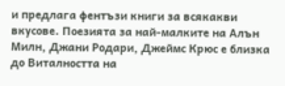и предлага фентъзи книги за всякакви вкусове. Поезията за най-малките на Алън Милн, Джани Родари, Джеймс Крюс е близка до Виталността на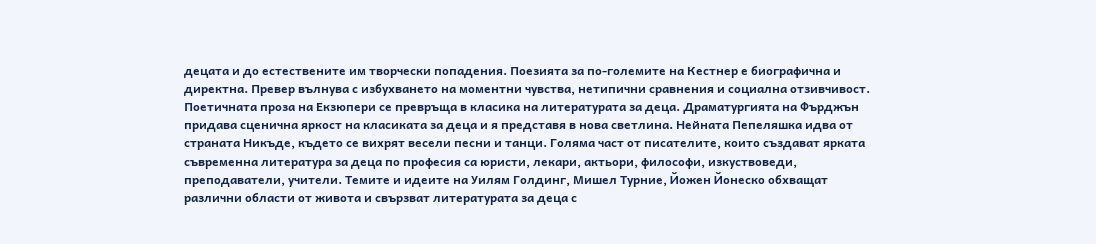децата и до естествените им творчески попадения. Поезията за по-големите на Кестнер е биографична и директна. Превер вълнува с избухването на моментни чувства, нетипични сравнения и социална отзивчивост. Поетичната проза на Екзюпери се превръща в класика на литературата за деца. Драматургията на Фърджън придава сценична яркост на класиката за деца и я представя в нова светлина. Нейната Пепеляшка идва от страната Никъде, където се вихрят весели песни и танци. Голяма част от писателите, които създават ярката съвременна литература за деца по професия са юристи, лекари, актьори, философи, изкуствоведи, преподаватели, учители. Темите и идеите на Уилям Голдинг, Мишел Турние, Йожен Йонеско обхващат различни области от живота и свързват литературата за деца с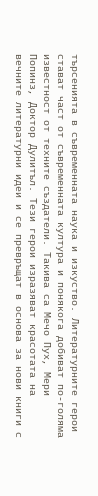търсенията в съвременната наука и изкуство. Литературните герои стават част от съвременната култура и понякога добиват по-голяма известност от техните създатели. Такива са Мечо Пух, Мери Попинз, Доктор Дулитъл. Тези герои изразяват красотата на вечните литературни идеи и се превръщат в основа за нови книги с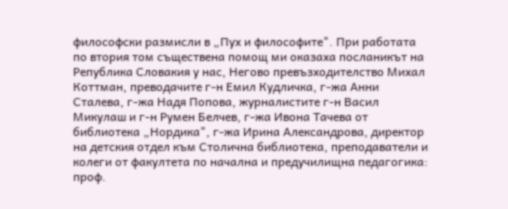философски размисли в „Пух и философите". При работата по втория том съществена помощ ми оказаха посланикът на Република Словакия у нас, Негово превъзходителство Михал Коттман, преводачите г-н Емил Кудличка, г-жа Анни Сталева, г-жа Надя Попова, журналистите г-н Васил Микулаш и г-н Румен Белчев, г-жа Ивона Тачева от библиотека „Нордика", г-жа Ирина Александрова, директор на детския отдел към Столична библиотека, преподаватели и колеги от факултета по начална и предучилищна педагогика: проф.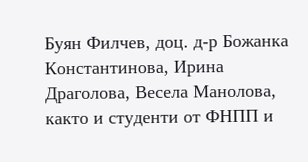Буян Филчев, доц. д-р Божанка Константинова, Ирина Драголова, Весела Манолова, както и студенти от ФНПП и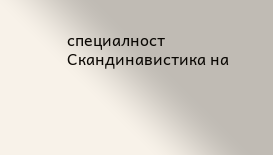специалност Скандинавистика на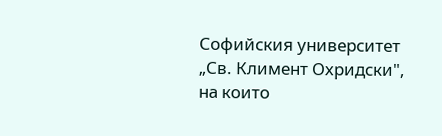Софийския университет „Св. Климент Охридски", на които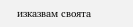изказвам своята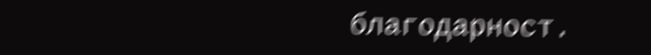благодарност.